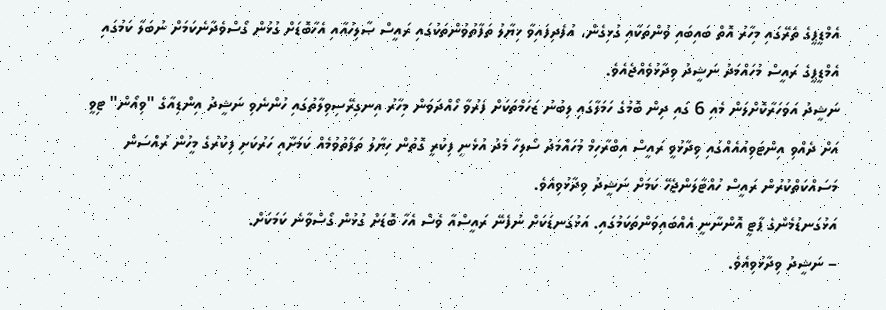އެމްޑީޕީގެ ތެރޭގައި މިހާރު އޮތް ބައިބައި ވުންތަކާއި ގުޅިގެން، އުފެދިފައިވާ ޚިޔާލު ތަފާތުވުންތަކުގައި ރައީސް ޞާލިހުއާއި އެހާބޮޑަށް ގުޅުން ގޯސްވެދާނެކަމަށް ނުބަލާ ކަމުގައި އެމްޑީޕީގެ ރައީސް މުހައްމަދު ނަޝީދު ވިދާޅުވެއްޖެއެވެ.
ނަޝީދު އަވަހަރާކޮށްލަން މެއި 6 ގައި ދިން ބޮމުގެ ހަމަލާގައި ލިބުނު ޒަހަމްތަކަށް ފަރުވާ ހޯއްދަވަން މިހާރު އިނގިރޭސިވިލާތުގައި ހުންނެވި ނަޝީދު އިންޑިއާގެ "ވިއޯން" ޓިވީ އަށް ދެއްވި އިންޓަވިއުއެއްގައި ވިދާޅުވީ ރައީސް އިބްރާހިމް މުހައްމަދު ސޯލިހާ މެދު އުޅެނީ ފިކުރީ ގޮތުން ހިޔާލު ތަފާތުވުމެއް ކަމަށާއި ހަރުކަށި ފިކުރުގެ މީހުން ރުއްސަން މަސައްކަތްކުރުން ރައީސް ހުއްޓާލަންޖެހޭ ކަމަށް ނަޝީދު ވިދާޅުވިއެވެ.
އަޅުގަނޑުމެންގެ ޕާޓީ އޮންނާނީ އެއްބައިވަންތަކަމުގައި. އަޅުގަނޑަކަށް ނުފެނޭ ރައީސްއާ ވެސް އެހާ ބޮޑަށް ގުޅުން ގޯސްވާނެ ކަމަކަށް.
– ނަޝީދު ވިދާޅުވިއެވެ.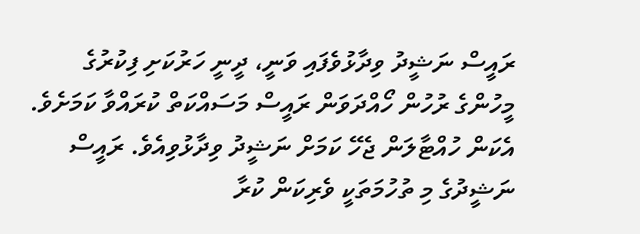ރައީސް ނަޝީދު ވިދާޅުވެފައި ވަނީ، ދީނީ ހަރުކަށި ފިކުރުގެ މީހުންގެ ރުހުން ހޯއްދަވަން ރައީސް މަސައްކަތް ކުރައްވާ ކަމަށެވެ. އެކަން ހުއްޓާލަން ޖެހޭ ކަމަށް ނަޝީދު ވިދާޅުވިއެވެ. ރައީސް ނަޝީދުގެ މި ތުހުމަތަކީ ވެރިކަން ކުރާ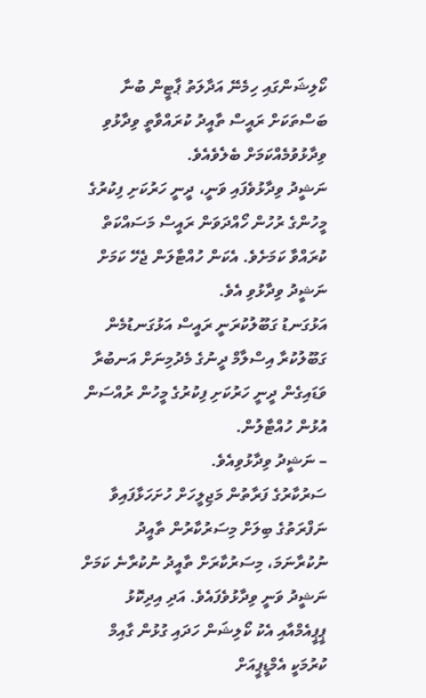ކޯލިޝަންގައި ހިމެނޭ އަދާލަތު ޕާޓީން ބުނާ ބަސްތަކަށް ރައީސް ތާއީދު ކުރައްވާތީ ވިދާޅުވި ވިދާޅުވުމެއްކަމަށް ބެލެވެއެވެ.
ނަޝީދު ވިދާޅުވެފައި ވަނީ، ދީނީ ހަރުކަށި ފިކުރުގެ މީހުންގެ ރުހުން ހޯއްދަވަން ރައީސް މަސައްކަތް ކުރައްވާ ކަމަށެވެ. އެކަން ހުއްޓާލަން ޖެހޭ ކަމަށް ނަޝީދު ވިދާޅުވި އެވެ.
އަޅުގަނޑު ގަބޫލުކުރަނީ ރައީސް އަޅުގަނޑުމެން ގަބޫލުކުރާ އިސްލާމް ދީނުގެ މެދުމިނަށް އަނބުރާ ވަޑައިގެން ދީނީ ހަރުކަށި ފިކުރުގެ މީހުން ރުއްސަން އުޅުން ހުއްޓާލުން.
– ނަޝީދު ވިދާޅުވިއެވެ.
ސަރުކާރުގެ ފަރާތުން މަޖިލީހަށް ހުށަހަޅާފައިވާ ނަފްރަތުގެ ބިލަށް މިސަރުކާރުން ތާއީދު ނުކުރާނަމަ، މިސަރުކާރަށް ތާއީދު ނުކުރާނެ ކަމަށް ނަޝީދު ވަނީ ވިދާޅުވެފައެވެ. އަދި އިދިކޮޅު ޕީޕީއެމްއާއި އެކު ކޯލިޝަން ހަދައި ގުޅުން ގާއިމް ކުރުމަކީ އެމްޑީޕީއަށް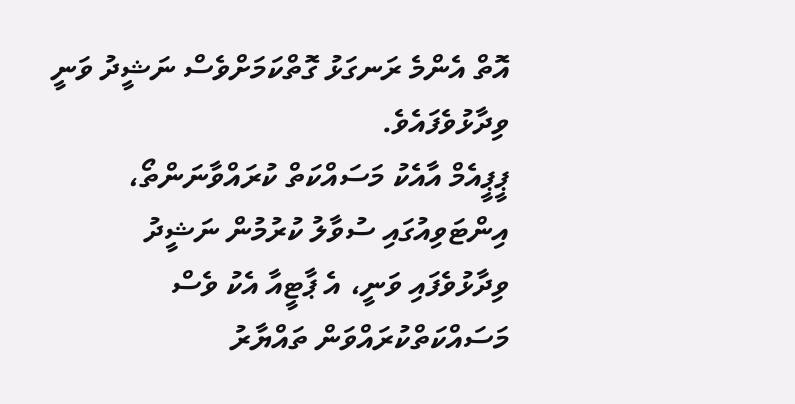އޮތް އެންމެ ރަނގަޅު ގޮތްކަމަށްވެސް ނަޝީދު ވަނީ ވިދާޅުވެފައެވެ.
ޕީޕީއެމް އާއެކު މަސައްކަތް ކުރައްވާނަންތޯ، އިންޓަވިއުގައި ސުވާލު ކުރުމުން ނަޝީދު ވިދާޅުވެފައި ވަނީ، އެ ޕާޓީއާ އެކު ވެސް މަސައްކަތްކުރައްވަން ތައްޔާރު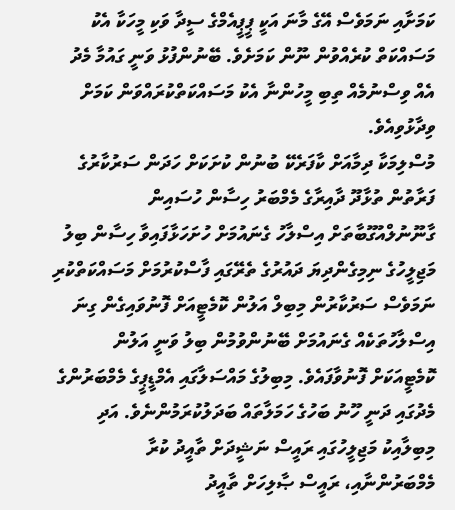ކަމަށާއި ނަމަވެސް އޭގެ މާނަ އަކީ ޕީޕީއެމްގެ ސީދާ ވަކި މީހަކާ އެކު މަސައްކަތް ކުރެއްވުން ނޫން ކަމަށެވެ. ބޭނުންފުޅު ވަނީ ގައުމާ މެދު އެއް ވިސްނުމެއް ތިބި މީހުންނާ އެކު މަސައްކަތްކުރައްވަން ކަމަށް ވިދާޅުވިއެވެ.
މުސްލިމަކާ ދިމާއަށް ކާފަރެކޭ ބުނުން ކުށަކަށް ހަދަން ސަރުކާރުގެ ފަރާތުން ތުޅާދޫ ދާއިރާގެ މެމްބަރު ހިސާން ހުސައިން ގާނޫނުލްއުގޫބާތަށް އިސްލާހު ގެނައުމަށް ހުށަހަޅާފައިވާ ހިސާން ބިލު މަޖިލީހުގެ ނިމިގެންދިޔަ ދައުރުގެ ތެރޭގައި ފާސްކުރުމަށް މަސައްކަތްކުރި ނަމަވެސް ސަރުކާރުން މިބިލް އަލުން ކޮމެޓީއަށް ފޮނުވައިގެން ގިނަ އިސްލާހުތަކެއް ގެނައުމަށް ބޭނުންވުމުން ބިލު ވަނީ އަލުން ކޮމެޓީއަކަށް ފޮނުވާފައެވެ. މިބިލުގެ މައްސަލާގައި އެމްޑީޕީގެ މެމްބަރުންގެ މެދުގައި ދަނީ ހޫނު ބަހުގެ ހަމަލާތައް ބަދަލުކުރަމުންނެވެ. އަދި މިބިލާއިކު މަޖިލީހުގައި ރައީސް ނަޝީދަށް ތާއީދު ކުރާ މެމްބަރުންނާއި، ރައީސް ޞާލިހަށް ތާއީދު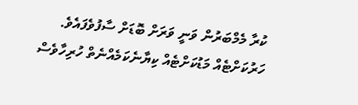ކުރާ މެމްބަރުން ވަނީ ވަރަށް ބޮޑަށް ސާފުވެފައެވެ.
ހަރުކަށްޓެއް މަޑުކަށްޓެއް ކިޔާނެކަމެއްނެތް ހުރިހާވެސް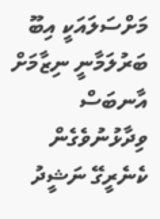މަށްސަލައަކީ އިބޫ ބަރުލަމާނީ ނިޒާމަށް އާނބަސް ވިދާޅުނުވެގެން ކެނެރީގޭ ނަޝީދު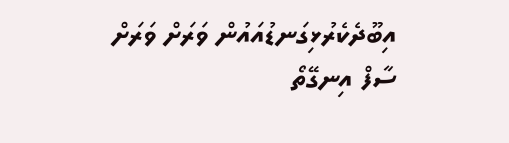އިބޫދެކެރުޅިގަނޑުއައުން ވަރަށް ވަރަށް ސާފް އިނގޭތޯ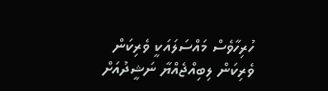ހުރިހާވެސް މައްސަލައަކީ ވެރިކަން
ވެރިކަން ލިބިއްޖެއްޔާ ނަޝީދުއަށް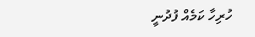ހުރިހާ ކަމެއް ފުދުނީ